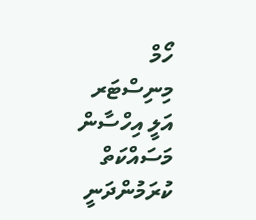ހޯމް މިނިސްޓަރ އަލީ އިހްސާން މަސައްކަތް ކުރަމުންދަނީ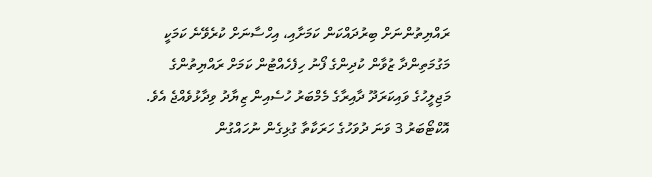ރައްޔިތުންނަށް ބިރުދައްކަން ކަމަށާއި، އިހްސާނަށް ކުރެވޭނެ ކަމަކީ މަގުމަތިންދާ ޒުވާން ކުދިންގެ ފޯނު ހިފެހެއްޓުން ކަމަށް ރައްޔިތުންގެ މަޖިލީހުގެ ވައިކަރަދޫ ދާއިރާގެ މެމްބަރު ހުސެއިން ޒިޔާދު ވިދާޅުވެއްޖެ އެވެ.
އޮކްޓޯބަރު 3 ވަނަ ދުވަހުގެ ހަރަކާތާ ގުޅިގެން ނުހައްގުން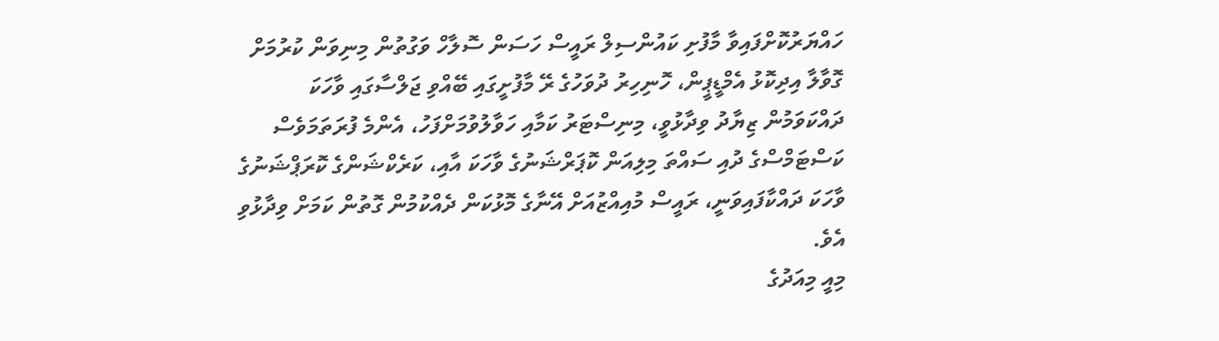ހައްޔަރުކޮށްފައިވާ މާފުށި ކައުންސިލް ރައީސް ހަސަން ސޮލާހް ވަގުތުން މިނިވަން ކުރުމަށް ގޮވާލާ އިދިކޮޅު އެމްޑީޕީން، ހޮނިހިރު ދުވަހުގެ ރޭ މާފުށީގައި ބޭއްވި ޖަލްސާގައި ވާހަކަ ދައްކަވަމުން ޒިޔާދު ވިދާޅުވީ، މިނިސްޓަރު ކަމާއި ހަވާލުވުމަށްފަހު، އެންމެ ފުރަތަމަވެސް ކަސްޓަމްސްގެ ދުއި ސައްތަ މިލިއަން ކޮޕަރްޝަނުގެ ވާހަކަ އާއި، ކަރެކްޝަންގެ ކޮރަޕްޝަނުގެ ވާހަކަ ދައްކާފައިވަނީ، ރައީސް މުއިއްޒުއަށް އޭނާގެ މޮޅުކަން ދެއްކުމުން ގޮތުން ކަމަށް ވިދާޅުވި އެވެ.
މިއީ މިއަދުގެ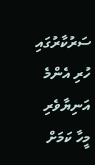ސަރުކާރުގައި ހުރި އެންމެ އަނިޔާވެރި މީހާ ކަމަށް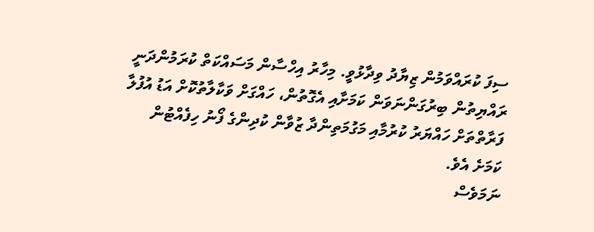ސިފަ ކުރައްވަމުން ޒިޔާދު ވިދާޅުވީ. މިހާރު އިހްސާން މަސައްކަތް ކުރަމުންދަނީ ރައްޔިތުން ބިރުގަންނަވަން ކަމަށާއި އެގޮތުން، ހައްގަށް ވަކާލާތުކޮށް އަޑު އުފުލާ ފަރާތްތަށް ހައްޔަރު ކުރުމާއި މަގުމަތިންދާ ޒުވާން ކުދިންގެ ފޯނު ހިފެއްޓުން ކަމަށެ އެވެ.
ނަމަވެސް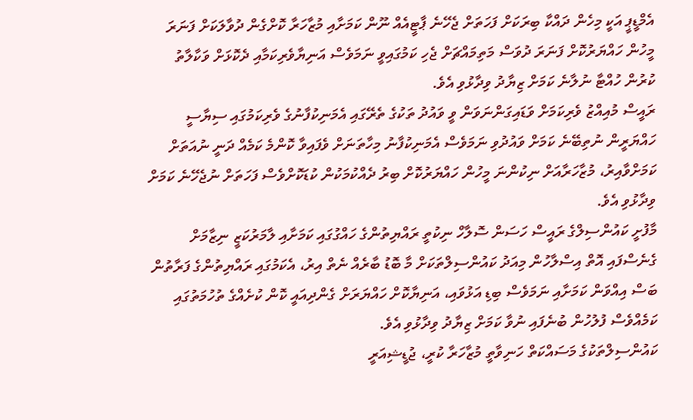އެމްޑީޕީ އަކީ މިހެން ދައްކާ ބިރަކަށް ފަހަތަށް ޖެހޭނެ ޕާޓީއެއް ނޫން ކަމަށާއި މުޒާހަރާ ކޮށްގެން ދުވާލަކަށް ފަނަރަ މީހުން ހައްޔަރުކޮށް ފަނަރަ ދުވަސް މަތިމައްޗަށް ޖެހި ކަމުގައިވީ ނަމަވެސް އަނިޔާވެރިކަމާއި ދެކޮޅަށް ވަކާލާތު ކުރުން ހުއްޓާ ނުލާނެ ކަމަށް ޒިޔާދު ވިދާޅުވި އެވެ.
ރައީސް މުއިއްޒު ވެރިކަމަށް ވަޑައިގަންނަވަން ވީ ވައުދު ތަކުގެ ތެރޭގައި އެމަނިކުފާނުގެ ވެރިކަމުގައި ސިޔާސީ ހައްޔަރީން ނުތިބޭނެ ކަމަށް ވައުދުވި ނަމަވެސް އެމަނިކުފާނު މިހާތަނަށް ވެފައިވާ ކޮންމެ ކަމެއް ދަނީ ނުއަތަށް ކަމަށްވާއިރު، މުޒާހަރާއަށް ނިކުންނަ މީހުން ހައްޔަރުކޮށް ބިރު ދެއްކުމަކުން ކުޑަކޮށްވެސް ފަހަތަށް ނުޖެހޭނެ ކަމަށް ވިދާޅުވި އެވެ.
މާފުށީ ކައުންސިލްގެ ރައީސް ހަސަން ސޮލާހް ނިކުތީ ރައްޔިތުންގެ ހައްގުގައި ކަމަށާއި ލާމަރުކަޒީ ނިޒާމަށް ގެނެސްފައި އޮތް އިސްލާހުން މިއަދު ކައުންސިލްތަކަށް މާ ބޮޑު ބާރެއް ނެތް އިރު، އެކަމުގައި ރައްޔިތުންގެ ފަރާތުން ބަސް އިއްވަން ކަމަށާއި ނަމަވެސް ބިޑި އަޅުވައި، އަނިޔާކޮށް ހައްޔަރަށް ގެންދިއައީ ކޮން ކުށެއްގެ ތުހުމަތުގައި ކަމެއްވެސް ފުލުހުން ބުނެފައި ނުވާ ކަމަށް ޒިޔާދު ވިދާޅުވި އެވެ.
ކައުންސިލްތަކުގެ މަސައްކަތް ހަނިވާތީ މުޒާހަރާ ކުރީ، ޖުޑީޝިއަރީ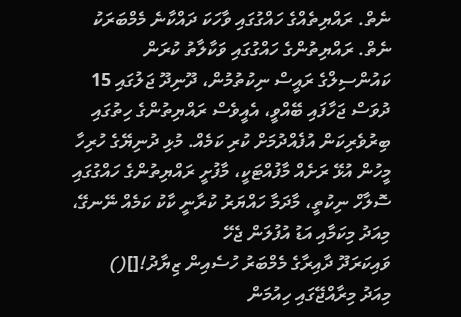ނެތް. ރައްޔިތެއްގެ ހައްގުގައި ވާހަކަ ދައްކާނެ މެމްބަރަކު ނެތް. ރައްޔިތުންގެ ހައްގުގައި ވަކާލާތު ކުރަން ކައުންސިލްގެ ރައީސް ނިކުތުމުން، ދޫނިދޫ ޖަލުގައި 15 ދުވަސް ޖަހާފައި ބޭއްވީ، އެއީވެސް ރައްޔިތުންގެ ހިތުގައި ބިރުވެރިކަން އުފެއްދުމަށް ކުރި ކަމެއް. މުޅި ދުނިޔޭގެ ހުރިހާ މީހުން އުޅޭ ރަށެއް މާފުއްޓަކީ، މާފުށީ ރައްޔިތުންގެ ހައްގުގައި ސޮލާހް ނިކުތީ، މާދަމާ ހައްޔަރު ކުރާނީ ކާކު ކަމެއް ނޭނގޭ، މިއަދު މިކަމާއި އަޑު އުފުލަން ޖެހޭ
ވައިކަރަދޫ ދާއިރާގެ މެމްބަރު ހުސެއިން ޒިޔާދު![]()
މިއަދު މިރާއްޖޭގައި ހިއުމަން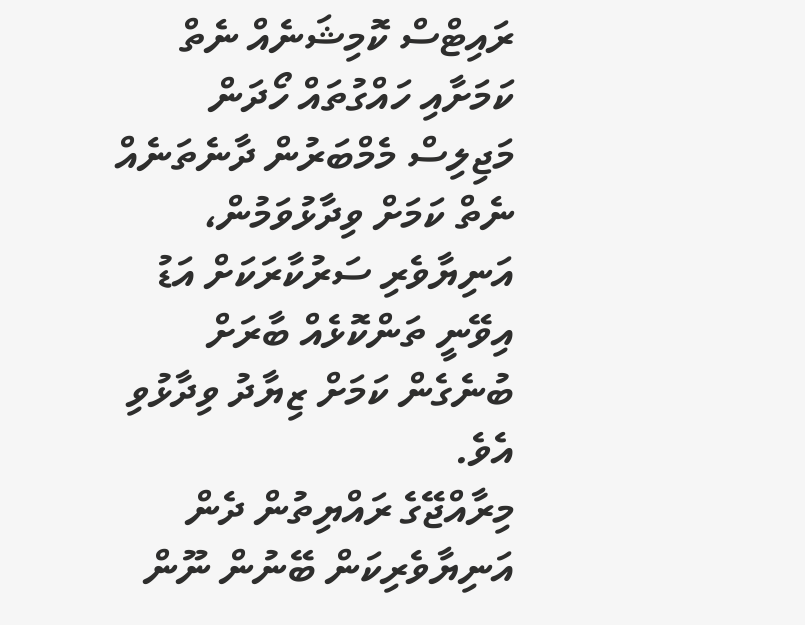ރައިޓްސް ކޮމިޝަނެއް ނެތް ކަމަށާއި ހައްގުތައް ހޯދަން މަޖިލިސް މެމްބަރުން ދާނެތަނެއް ނެތް ކަމަށް ވިދާޅުވަމުން، އަނިޔާވެރި ސަރުކާރަކަށް އަޑު އިވޭނީ ތަންކޮޅެއް ބާރަށް ބުނެގެން ކަމަށް ޒިޔާދު ވިދާޅުވި އެވެ.
މިރާއްޖޭގެ ރައްޔިތުން ދެން އަނިޔާވެރިކަން ބޭނުން ނޫން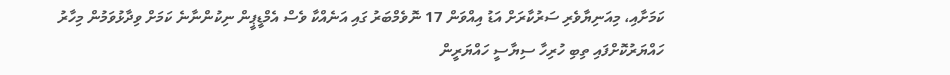ކަމަށާއި، މިއަނިޔާވެރި ސަރުކާރަށް އަޑު އިއްވަން 17 ނޮވެމްބަރު ގައި އަނެއްކާ ވެސް އެމްޑީޕީން ނިކުންނާނެ ކަމަށް ވިދާޅުވަމުން މިހާރު ހައްޔަރުކޮށްފައި ތިބި ހުރިހާ ސިޔާސީ ހައްޔަރީން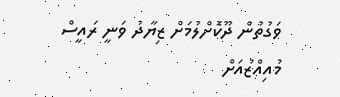ވަގުތުން ދޫކޮށްލުމަށް ޒިޔާދު ވަނީ ރައީސް މުއިއްޒުއަށް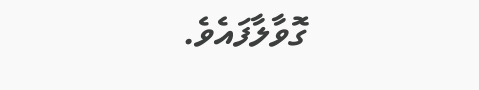ގޮވާލާފައެވެ.